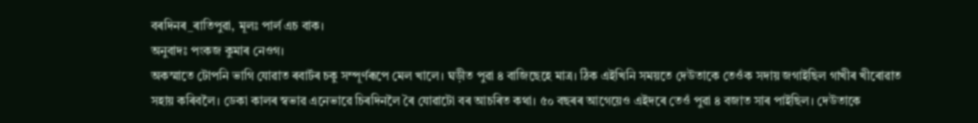বৰদিনৰ_ৰাতিপুৱা, মূলঃ পাৰ্ল এচ বাক।
অনুবাদঃ পংকজ কুমাৰ নেওগ।
অকস্মাতে টোপনি ভাগি যোৱাত ৰবাৰ্টৰ চকু সম্পূৰ্ণৰূপে মেল খালে। ঘড়ীত পুৱা ৪ বাজিছেহে মাত্ৰ। ঠিক এইখিনি সময়তে দেউতাকে তেওঁক সদায় জগাইছিল গাখীৰ খীৰোৱাত সহায় কৰিবলৈ। ডেকা কালৰ স্বভাৱ এনেভাৱে চিৰদিনলৈ ৰৈ যোৱাটো বৰ আচৰিত কথা। ৫০ বছৰৰ আগেয়েও এইদৰে তেওঁ পুৱা ৪ বজাত সাৰ পাইছিল। দেউতাকে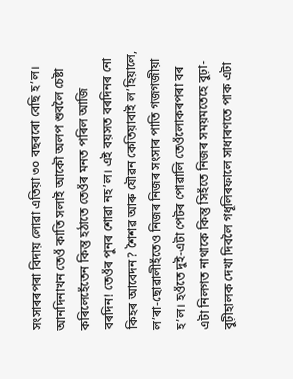সংসাৰৰপৰা বিদায় লোৱা এতিয়া ৩০ বছৰৰো বেছি হ’ল। আনদিনাখন তেওঁ কাতি সলাই আকৌ অলপ শুবলৈ চেষ্টা কৰিলেহেঁতেন কিন্তু হঠাতে তেওঁৰ মনত পৰিল আজি বৰদিন! তেওঁৰ পুনৰ শোৱা নহ’ল। এই বয়সত বৰদিনৰ নো কিহৰ আবেদন? শৈশৱ আৰু যৌৱন কেতিয়াবাই ল’হিয়ালে, ল’ৰা-ছোৱালীহঁতেও নিজৰ নিজৰ সংসাৰ পাতি গজগজীয়া হ’ল। হওঁতে দুই-এটা পেটৰ পোৱালি তেওঁলোকৰপৰা বৰ এটা নিলগত নাথাকে কিন্তু সিহঁতে নিজৰ সময়মতেহে বুঢ়া-বুঢ়ীহালক দেখা দিবলৈ গধূলিৰফালে সাধাৰণতে পাক এটা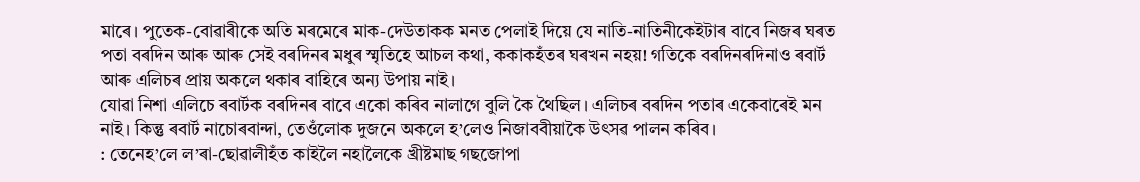মাৰে। পুতেক-বোৱাৰীকে অতি মৰমেৰে মাক-দেউতাকক মনত পেলাই দিয়ে যে নাতি-নাতিনীকেইটাৰ বাবে নিজৰ ঘৰত পতা বৰদিন আৰু আৰু সেই বৰদিনৰ মধুৰ স্মৃতিহে আচল কথা, ককাকহঁতৰ ঘৰখন নহয়! গতিকে বৰদিনৰদিনাও ৰবাৰ্ট আৰু এলিচৰ প্ৰায় অকলে থকাৰ বাহিৰে অন্য উপায় নাই।
যোৱা নিশা এলিচে ৰবাৰ্টক বৰদিনৰ বাবে একো কৰিব নালাগে বুলি কৈ থৈছিল। এলিচৰ বৰদিন পতাৰ একেবাৰেই মন নাই। কিন্তু ৰবাৰ্ট নাচোৰবান্দা, তেওঁলোক দুজনে অকলে হ’লেও নিজাববীয়াকৈ উৎসৱ পালন কৰিব।
: তেনেহ’লে ল’ৰা-ছোৱালীহঁত কাইলৈ নহালৈকে খ্ৰীষ্টমাছ গছজোপা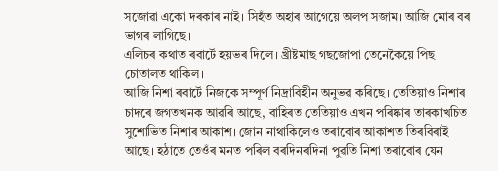সজোৱা একো দৰকাৰ নাই। সিহঁত অহাৰ আগেয়ে অলপ সজাম। আজি মোৰ বৰ ভাগৰ লাগিছে।
এলিচৰ কথাত ৰবাৰ্টে হয়ভৰ দিলে। খ্ৰীষ্টমাছ গছজোপা তেনেকৈয়ে পিছ চোতালত থাকিল।
আজি নিশা ৰবাৰ্টে নিজকে সম্পূৰ্ণ নিদ্ৰাবিহীন অনুভৱ কৰিছে। তেতিয়াও নিশাৰ চাদৰে জগতখনক আৱৰি আছে, বাহিৰত তেতিয়াও এখন পৰিষ্কাৰ তাৰকাখচিত সুশোভিত নিশাৰ আকাশ। জোন নাথাকিলেও তৰাবোৰ আকাশত তিৰবিৰাই আছে। হঠাতে তেওঁৰ মনত পৰিল বৰদিনৰদিনা পুৱতি নিশা তৰাবোৰ যেন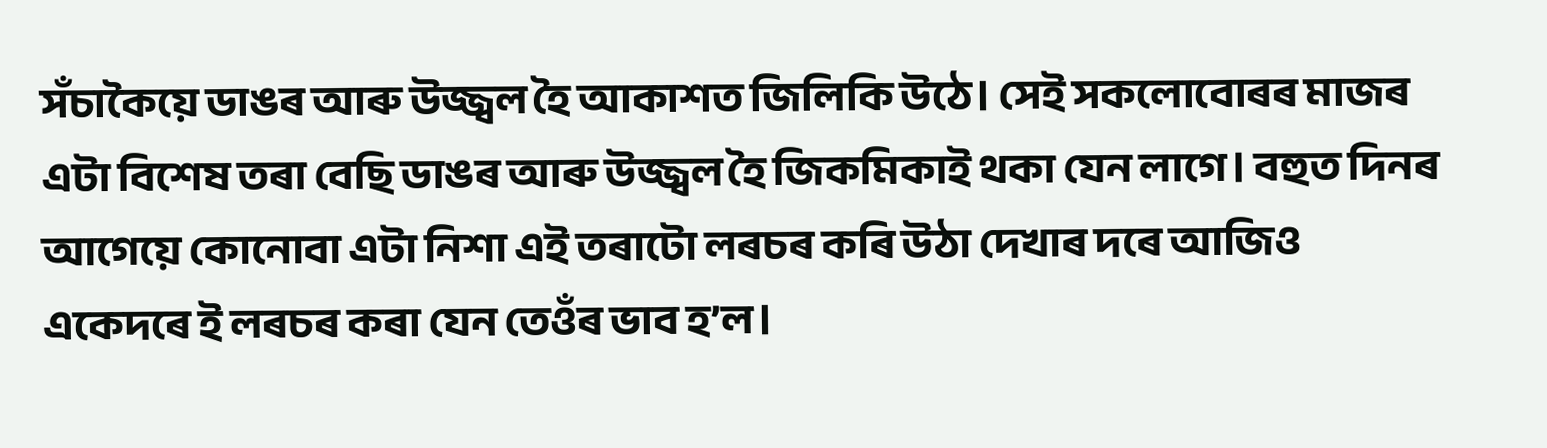সঁচাকৈয়ে ডাঙৰ আৰু উজ্জ্বল হৈ আকাশত জিলিকি উঠে। সেই সকলোবোৰৰ মাজৰ এটা বিশেষ তৰা বেছি ডাঙৰ আৰু উজ্জ্বল হৈ জিকমিকাই থকা যেন লাগে। বহুত দিনৰ আগেয়ে কোনোবা এটা নিশা এই তৰাটো লৰচৰ কৰি উঠা দেখাৰ দৰে আজিও একেদৰে ই লৰচৰ কৰা যেন তেওঁৰ ভাব হ’ল।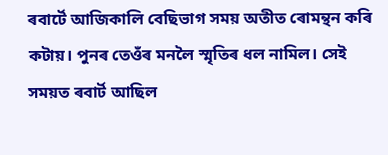ৰবাৰ্টে আজিকালি বেছিভাগ সময় অতীত ৰোমন্থন কৰি কটায়। পুনৰ তেওঁৰ মনলৈ স্মৃতিৰ ধল নামিল। সেই সময়ত ৰবাৰ্ট আছিল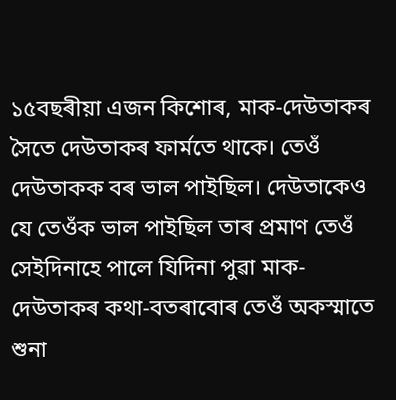১৫বছৰীয়া এজন কিশোৰ, মাক-দেউতাকৰ সৈতে দেউতাকৰ ফাৰ্মতে থাকে। তেওঁ দেউতাকক বৰ ভাল পাইছিল। দেউতাকেও যে তেওঁক ভাল পাইছিল তাৰ প্ৰমাণ তেওঁ সেইদিনাহে পালে যিদিনা পুৱা মাক-দেউতাকৰ কথা-বতৰাবোৰ তেওঁ অকস্মাতে শুনা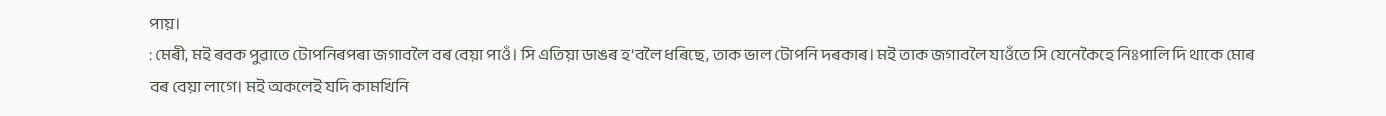পায়।
: মেৰী, মই ৰবক পুৱাতে টোপনিৰপৰা জগাবলৈ বৰ বেয়া পাওঁ। সি এতিয়া ডাঙৰ হ’বলৈ ধৰিছে, তাক ভাল টোপনি দৰকাৰ। মই তাক জগাবলৈ যাওঁতে সি যেনেকৈহে নিঃপালি দি থাকে মোৰ বৰ বেয়া লাগে। মই অকলেই যদি কামখিনি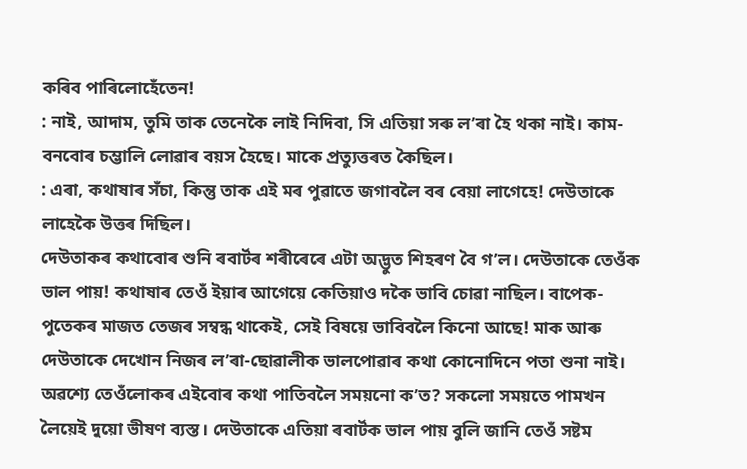কৰিব পাৰিলোহেঁতেন!
: নাই, আদাম, তুমি তাক তেনেকৈ লাই নিদিবা, সি এতিয়া সৰু ল’ৰা হৈ থকা নাই। কাম-বনবোৰ চম্ভালি লোৱাৰ বয়স হৈছে। মাকে প্ৰত্যুত্তৰত কৈছিল।
: এৰা, কথাষাৰ সঁচা, কিন্তু তাক এই মৰ পুৱাতে জগাবলৈ বৰ বেয়া লাগেহে! দেউতাকে লাহেকৈ উত্তৰ দিছিল।
দেউতাকৰ কথাবোৰ শুনি ৰবাৰ্টৰ শৰীৰেৰে এটা অদ্ভুত শিহৰণ বৈ গ’ল। দেউতাকে তেওঁক ভাল পায়! কথাষাৰ তেওঁ ইয়াৰ আগেয়ে কেতিয়াও দকৈ ভাবি চোৱা নাছিল। বাপেক-পুতেকৰ মাজত তেজৰ সম্বন্ধ থাকেই, সেই বিষয়ে ভাবিবলৈ কিনো আছে! মাক আৰু দেউতাকে দেখোন নিজৰ ল’ৰা-ছোৱালীক ভালপোৱাৰ কথা কোনোদিনে পতা শুনা নাই। অৱশ্যে তেওঁলোকৰ এইবোৰ কথা পাতিবলৈ সময়নো ক’ত? সকলো সময়তে পামখন লৈয়েই দুয়ো ভীষণ ব্যস্ত। দেউতাকে এতিয়া ৰবাৰ্টক ভাল পায় বুলি জানি তেওঁ সষ্টম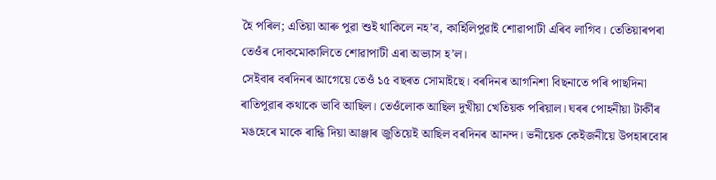হৈ পৰিল; এতিয়া আৰু পুৱা শুই থাকিলে নহ’ব, কাহিলিপুৱাই শোৱাপাটী এৰিব লাগিব। তেতিয়াৰপৰা তেওঁৰ দোকমোকালিতে শোৱাপাটী এৰা অভ্যাস হ’ল।
সেইবাৰ বৰদিনৰ আগেয়ে তেওঁ ১৫ বছৰত সোমাইছে। বৰদিনৰ আগনিশা বিছনাতে পৰি পাছদিনা ৰাতিপুৱাৰ কথাকে ভাবি আছিল। তেওঁলোক আছিল দুখীয়া খেতিয়ক পৰিয়াল। ঘৰৰ পোহনীয়া টাৰ্কীৰ মঙহেৰে মাকে ৰান্ধি দিয়া আঞ্জাৰ জুতিয়েই আছিল বৰদিনৰ আনন্দ। ভনীয়েক কেইজনীয়ে উপহাৰবোৰ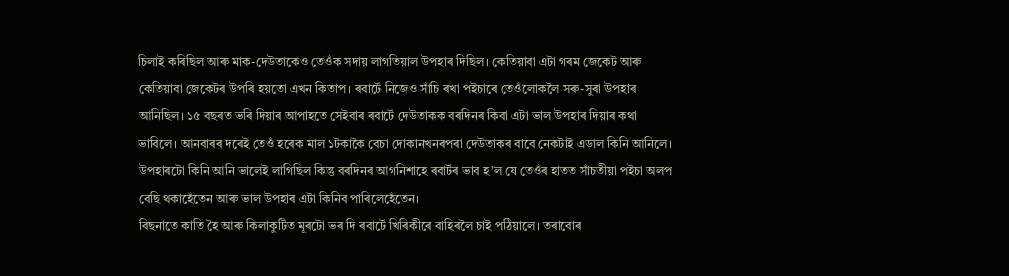চিলাই কৰিছিল আৰু মাক-দেউতাকেও তেওঁক সদায় লাগতিয়াল উপহাৰ দিছিল। কেতিয়াবা এটা গৰম জেকেট আৰু কেতিয়াবা জেকেটৰ উপৰি হয়তো এখন কিতাপ। ৰবাৰ্টে নিজেও সাঁচি ৰখা পইচাৰে তেওঁলোকলৈ সৰু-সুৰা উপহাৰ আনিছিল। ১৫ বছৰত ভৰি দিয়াৰ আপাহতে সেইবাৰ ৰবাৰ্টে দেউতাকক বৰদিনৰ কিবা এটা ভাল উপহাৰ দিয়াৰ কথা ভাবিলে। আনবাৰৰ দৰেই তেওঁ হৰেক মাল ১টকাকৈ বেচা দোকানখনৰপৰা দেউতাকৰ বাবে নেকটাই এডাল কিনি আনিলে। উপহাৰটো কিনি আনি ভালেই লাগিছিল কিন্তু বৰদিনৰ আগনিশাহে ৰবাৰ্টৰ ভাব হ’ল যে তেওঁৰ হাতত সাঁচতীয়া পইচা অলপ বেছি থকাহেঁতেন আৰু ভাল উপহাৰ এটা কিনিব পাৰিলেহেঁতেন।
বিছনাতে কাতি হৈ আৰু কিলাকুটিত মূৰটো ভৰ দি ৰবাৰ্টে খিৰিকীৰে বাহিৰলৈ চাই পঠিয়ালে। তৰাবোৰ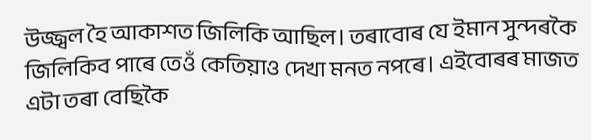উজ্জ্বল হৈ আকাশত জিলিকি আছিল। তৰাবোৰ যে ইমান সুন্দৰকৈ জিলিকিব পাৰে তেওঁ কেতিয়াও দেখা মনত নপৰে। এইবোৰৰ মাজত এটা তৰা বেছিকৈ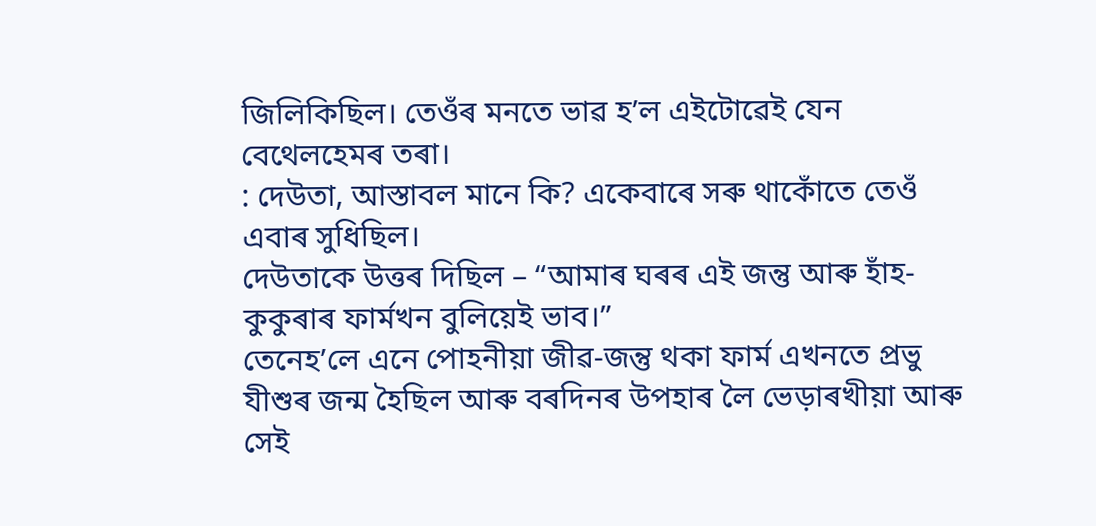জিলিকিছিল। তেওঁৰ মনতে ভাৱ হ’ল এইটোৱেই যেন বেথেলহেমৰ তৰা।
: দেউতা, আস্তাবল মানে কি? একেবাৰে সৰু থাকোঁতে তেওঁ এবাৰ সুধিছিল।
দেউতাকে উত্তৰ দিছিল – “আমাৰ ঘৰৰ এই জন্তু আৰু হাঁহ-কুকুৰাৰ ফাৰ্মখন বুলিয়েই ভাব।”
তেনেহ’লে এনে পোহনীয়া জীৱ-জন্তু থকা ফাৰ্ম এখনতে প্ৰভু যীশুৰ জন্ম হৈছিল আৰু বৰদিনৰ উপহাৰ লৈ ভেড়াৰখীয়া আৰু সেই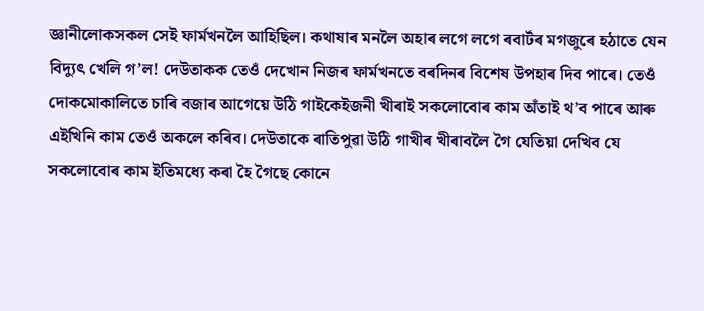জ্ঞানীলোকসকল সেই ফাৰ্মখনলৈ আহিছিল। কথাষাৰ মনলৈ অহাৰ লগে লগে ৰবাৰ্টৰ মগজুৰে হঠাতে যেন বিদ্যুৎ খেলি গ’ল! দেউতাকক তেওঁ দেখোন নিজৰ ফাৰ্মখনতে বৰদিনৰ বিশেষ উপহাৰ দিব পাৰে। তেওঁ দোকমোকালিতে চাৰি বজাৰ আগেয়ে উঠি গাইকেইজনী খীৰাই সকলোবোৰ কাম অঁতাই থ’ব পাৰে আৰু এইখিনি কাম তেওঁ অকলে কৰিব। দেউতাকে ৰাতিপুৱা উঠি গাখীৰ খীৰাবলৈ গৈ যেতিয়া দেখিব যে সকলোবোৰ কাম ইতিমধ্যে কৰা হৈ গৈছে কোনে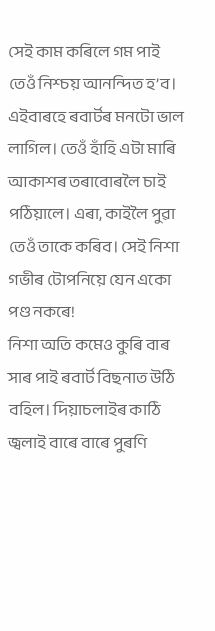সেই কাম কৰিলে গম পাই তেওঁ নিশ্চয় আনন্দিত হ’ব। এইবাৰহে ৰবাৰ্টৰ মনটো ভাল লাগিল। তেওঁ হাঁহি এটা মাৰি আকাশৰ তৰাবোৰলৈ চাই পঠিয়ালে। এৰা, কাইলৈ পুৱা তেওঁ তাকে কৰিব। সেই নিশা গভীৰ টোপনিয়ে যেন একো পণ্ড নকৰে!
নিশা অতি কমেও কুৰি বাৰ সাৰ পাই ৰবাৰ্ট বিছনাত উঠি বহিল। দিয়াচলাইৰ কাঠি জ্বলাই বাৰে বাৰে পুৰণি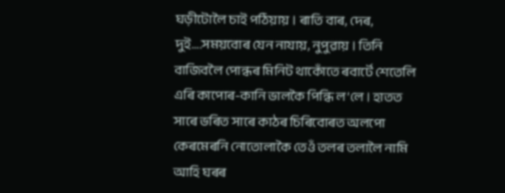ঘড়ীটোলৈ চাই পঠিয়ায়। ৰাতি বাৰ, দেৰ, দুই….সময়বোৰ যেন নাযায়, নুপুৱায়। তিনি বাজিবলৈ পোন্ধৰ মিনিট থাকোঁতে ৰবাৰ্টে শেতেলি এৰি কাপোৰ-কানি ভালকৈ পিন্ধি ল’লে। হাতত সাৰে ভৰিত সাৰে কাঠৰ চিৰিবোৰত অলপো কেৰমেৰনি নোতোলাকৈ তেওঁ তলৰ তলালৈ নামি আহি ঘৰৰ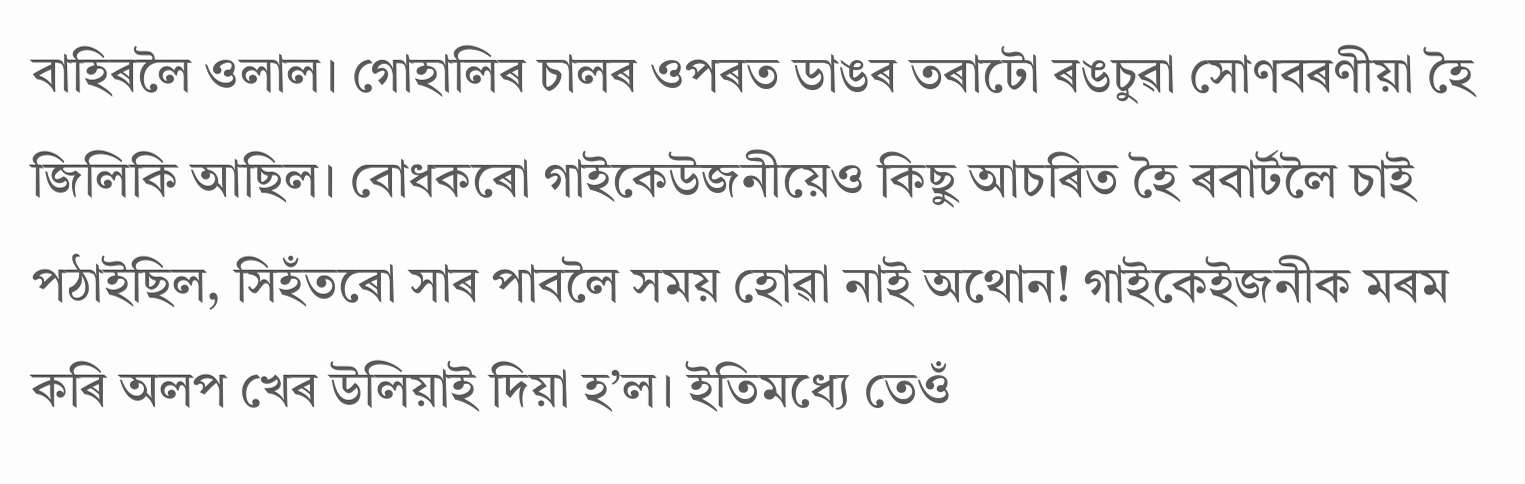বাহিৰলৈ ওলাল। গোহালিৰ চালৰ ওপৰত ডাঙৰ তৰাটো ৰঙচুৱা সোণবৰণীয়া হৈ জিলিকি আছিল। বোধকৰো গাইকেউজনীয়েও কিছু আচৰিত হৈ ৰবাৰ্টলৈ চাই পঠাইছিল, সিহঁতৰো সাৰ পাবলৈ সময় হোৱা নাই অথোন! গাইকেইজনীক মৰম কৰি অলপ খেৰ উলিয়াই দিয়া হ’ল। ইতিমধ্যে তেওঁ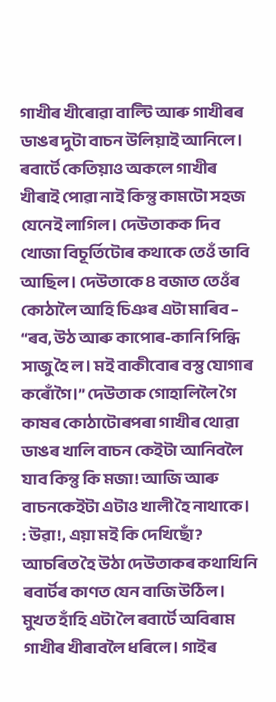গাখীৰ খীৰোৱা বাল্টি আৰু গাখীৰৰ ডাঙৰ দুটা বাচন উলিয়াই আনিলে। ৰবাৰ্টে কেতিয়াও অকলে গাখীৰ খীৰাই পোৱা নাই কিন্তু কামটো সহজ যেনেই লাগিল। দেউতাকক দিব খোজা বিচূৰ্তিটোৰ কথাকে তেওঁ ভাবি আছিল। দেউতাকে ৪ বজাত তেওঁৰ কোঠালৈ আহি চিঞৰ এটা মাৰিব – “ৰব, উঠ আৰু কাপোৰ-কানি পিন্ধি সাজু হৈ ল। মই বাকীবোৰ বস্তু যোগাৰ কৰোঁগৈ।” দেউতাক গোহালিলৈ গৈ কাষৰ কোঠাটোৰপৰা গাখীৰ থোৱা ডাঙৰ খালি বাচন কেইটা আনিবলৈ যাব কিন্তু কি মজা! আজি আৰু বাচনকেইটা এটাও খালী হৈ নাথাকে।
: উৱা!, এয়া মই কি দেখিছোঁ? আচৰিত হৈ উঠা দেউতাকৰ কথাখিনি ৰবাৰ্টৰ কাণত যেন বাজি উঠিল।
মুখত হাঁহি এটা লৈ ৰবাৰ্টে অবিৰাম গাখীৰ খীৰাবলৈ ধৰিলে। গাইৰ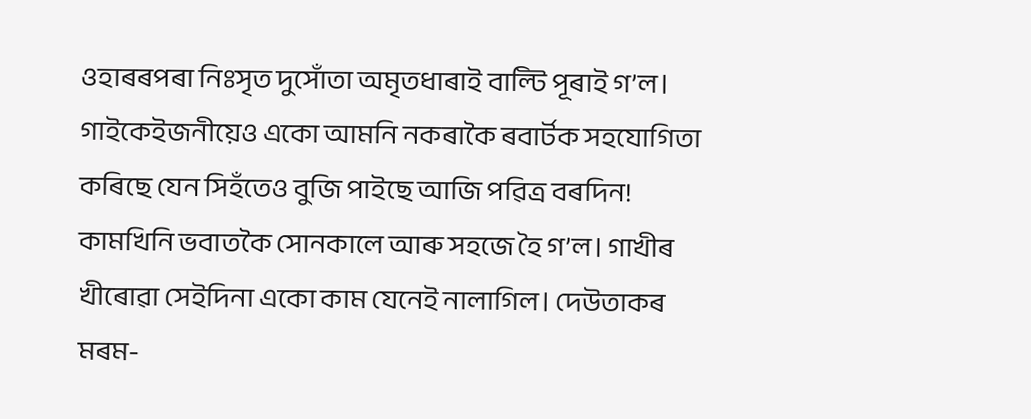ওহাৰৰপৰা নিঃসৃত দুসোঁতা অমৃতধাৰাই বাল্টি পূৰাই গ’ল। গাইকেইজনীয়েও একো আমনি নকৰাকৈ ৰবাৰ্টক সহযোগিতা কৰিছে যেন সিহঁতেও বুজি পাইছে আজি পৱিত্ৰ বৰদিন! কামখিনি ভবাতকৈ সোনকালে আৰু সহজে হৈ গ’ল। গাখীৰ খীৰোৱা সেইদিনা একো কাম যেনেই নালাগিল। দেউতাকৰ মৰম-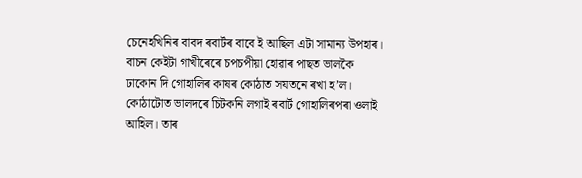চেনেহখিনিৰ বাবদ ৰবাৰ্টৰ বাবে ই আছিল এটা সামান্য উপহাৰ। বাচন কেইটা গাখীৰেৰে চপচপীয়া হোৱাৰ পাছত ভালকৈ ঢাকোন দি গোহালিৰ কাষৰ কোঠাত সযতনে ৰখা হ’ল। কোঠাটোত ভালদৰে চিটকনি লগাই ৰবাৰ্ট গোহালিৰপৰা ওলাই আহিল। তাৰ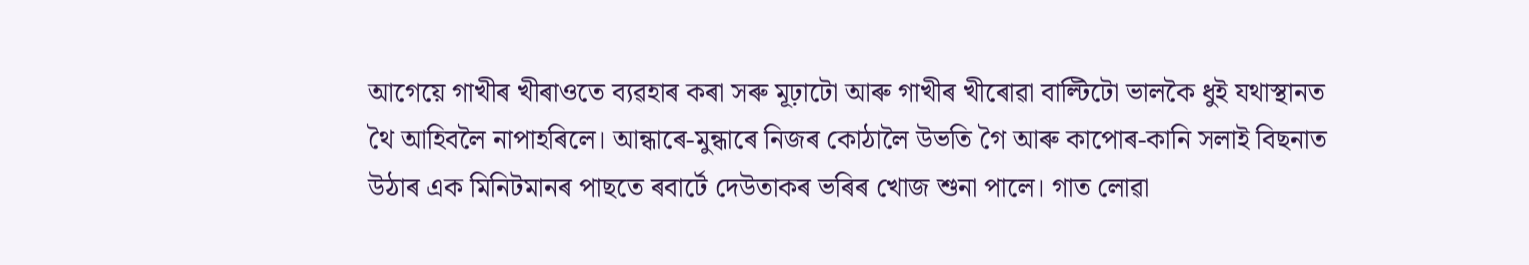আগেয়ে গাখীৰ খীৰাওতে ব্যৱহাৰ কৰা সৰু মূঢ়াটো আৰু গাখীৰ খীৰোৱা বাল্টিটো ভালকৈ ধুই যথাস্থানত থৈ আহিবলৈ নাপাহৰিলে। আন্ধাৰে-মুন্ধাৰে নিজৰ কোঠালৈ উভতি গৈ আৰু কাপোৰ-কানি সলাই বিছনাত উঠাৰ এক মিনিটমানৰ পাছতে ৰবাৰ্টে দেউতাকৰ ভৰিৰ খোজ শুনা পালে। গাত লোৱা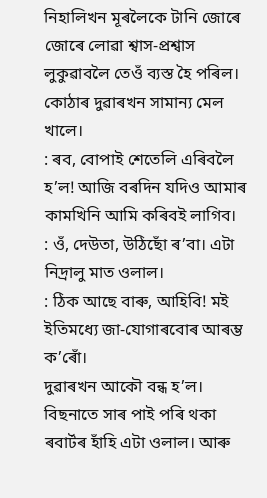নিহালিখন মূৰলৈকে টানি জোৰে জোৰে লোৱা শ্বাস-প্ৰশ্বাস লুকুৱাবলৈ তেওঁ ব্যস্ত হৈ পৰিল। কোঠাৰ দুৱাৰখন সামান্য মেল খালে।
: ৰব, বোপাই শেতেলি এৰিবলৈ হ’ল! আজি বৰদিন যদিও আমাৰ কামখিনি আমি কৰিবই লাগিব।
: ওঁ, দেউতা, উঠিছোঁ ৰ’বা। এটা নিদ্ৰালু মাত ওলাল।
: ঠিক আছে বাৰু, আহিবি! মই ইতিমধ্যে জা-যোগাৰবোৰ আৰম্ভ ক’ৰোঁ।
দুৱাৰখন আকৌ বন্ধ হ’ল। বিছনাতে সাৰ পাই পৰি থকা ৰবাৰ্টৰ হাঁহি এটা ওলাল। আৰু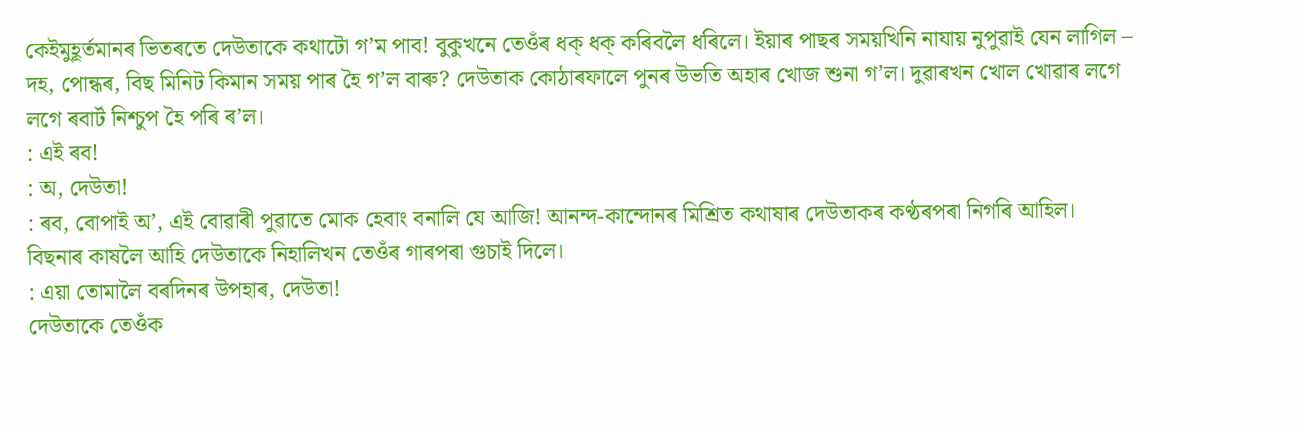কেইমুহূৰ্তমানৰ ভিতৰতে দেউতাকে কথাটো গ’ম পাব! বুকুখনে তেওঁৰ ধক্ ধক্ কৰিবলৈ ধৰিলে। ইয়াৰ পাছৰ সময়খিনি নাযায় নুপুৱাই যেন লাগিল – দহ, পোন্ধৰ, বিছ মিনিট কিমান সময় পাৰ হৈ গ’ল বাৰু? দেউতাক কোঠাৰফালে পুনৰ উভতি অহাৰ খোজ শুনা গ’ল। দুৱাৰখন খোল খোৱাৰ লগে লগে ৰবাৰ্ট নিশ্চুপ হৈ পৰি ৰ’ল।
: এই ৰব!
: অ, দেউতা!
: ৰব, বোপাই অ’, এই বোৱাৰী পুৱাতে মোক হেবাং বনালি যে আজি! আনন্দ-কান্দোনৰ মিশ্ৰিত কথাষাৰ দেউতাকৰ কণ্ঠৰপৰা নিগৰি আহিল। বিছনাৰ কাষলৈ আহি দেউতাকে নিহালিখন তেওঁৰ গাৰপৰা গুচাই দিলে।
: এয়া তোমালৈ বৰদিনৰ উপহাৰ, দেউতা!
দেউতাকে তেওঁক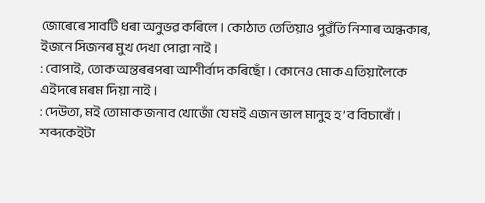জোৰেৰে সাবটি ধৰা অনুভৱ কৰিলে। কোঠাত তেতিয়াও পুৱঁতি নিশাৰ অন্ধকাৰ, ইজনে সিজনৰ মুখ দেখা পোৱা নাই।
: বোপাই, তোক অন্তৰৰপৰা আশীৰ্বাদ কৰিছোঁ। কোনেও মোক এতিয়ালৈকে এইদৰে মৰম দিয়া নাই।
: দেউতা, মই তোমাক জনাব খোজোঁ যে মই এজন ভাল মানুহ হ’ব বিচাৰোঁ। শব্দকেইটা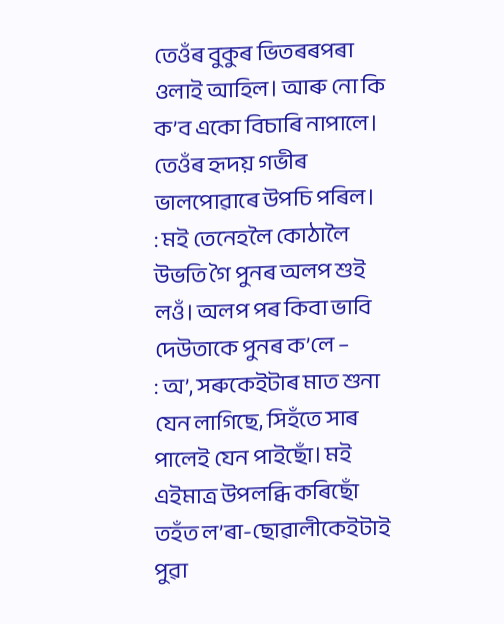তেওঁৰ বুকুৰ ভিতৰৰপৰা ওলাই আহিল। আৰু নো কি ক’ব একো বিচাৰি নাপালে। তেওঁৰ হৃদয় গভীৰ ভালপোৱাৰে উপচি পৰিল।
: মই তেনেহলৈ কোঠালৈ উভতি গৈ পুনৰ অলপ শুই লওঁ। অলপ পৰ কিবা ভাবি দেউতাকে পুনৰ ক’লে –
: অ’, সৰুকেইটাৰ মাত শুনা যেন লাগিছে, সিহঁতে সাৰ পালেই যেন পাইছোঁ। মই এইমাত্ৰ উপলব্ধি কৰিছোঁ তহঁত ল’ৰা-ছোৱালীকেইটাই পুৱা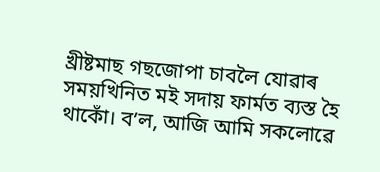খ্ৰীষ্টমাছ গছজোপা চাবলৈ যোৱাৰ সময়খিনিত মই সদায় ফাৰ্মত ব্যস্ত হৈ থাকোঁ। ব’ল, আজি আমি সকলোৱে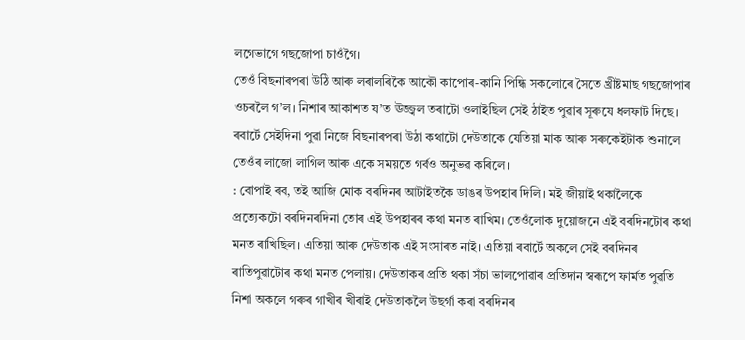লগেভাগে গছজোপা চাওঁগৈ।
তেওঁ বিছনাৰপৰা উঠি আৰু লৰালৰিকৈ আকৌ কাপোৰ-কানি পিন্ধি সকলোৰে সৈতে খ্ৰীষ্টমাছ গছজোপাৰ ওচৰলৈ গ’ল। নিশাৰ আকাশত য’ত ঊজ্জ্বল তৰাটো ওলাইছিল সেই ঠাইত পুৱাৰ সূৰুযে ধলফাট দিছে। ৰবাৰ্টে সেইদিনা পুৱা নিজে বিছনাৰপৰা উঠা কথাটো দেউতাকে যেতিয়া মাক আৰু সৰুকেইটাক শুনালে তেওঁৰ লাজো লাগিল আৰু একে সময়তে গৰ্বও অনুভৱ কৰিলে।
: বোপাই ৰব, তই আজি মোক বৰদিনৰ আটাইতকৈ ডাঙৰ উপহাৰ দিলি। মই জীয়াই থকালৈকে প্ৰত্যেকটো বৰদিনৰদিনা তোৰ এই উপহাৰৰ কথা মনত ৰাখিম। তেওঁলোক দুয়োজনে এই বৰদিনটোৰ কথা মনত ৰাখিছিল। এতিয়া আৰু দেউতাক এই সংসাৰত নাই। এতিয়া ৰবাৰ্টে অকলে সেই বৰদিনৰ ৰাতিপুৱাটোৰ কথা মনত পেলায়। দেউতাকৰ প্ৰতি থকা সঁচা ভালপোৱাৰ প্ৰতিদান স্বৰূপে ফাৰ্মত পুৱতি নিশা অকলে গৰুৰ গাখীৰ খীৰাই দেউতাকলৈ উছৰ্গা কৰা বৰদিনৰ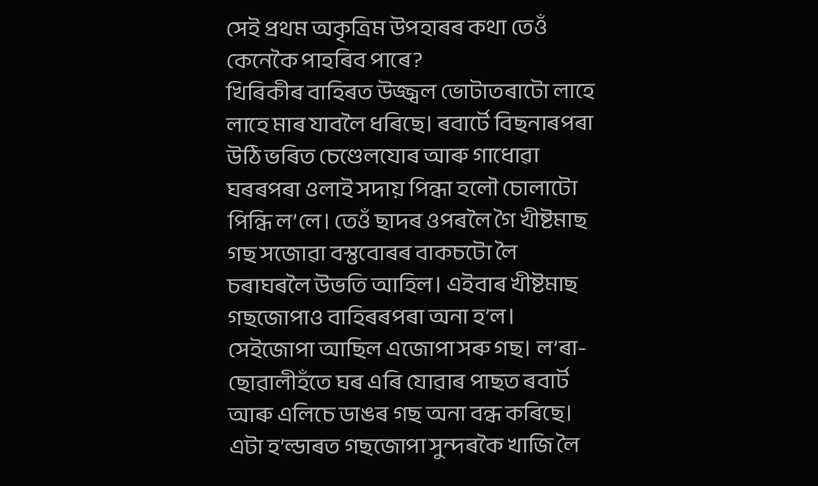সেই প্ৰথম অকৃত্ৰিম উপহাৰৰ কথা তেওঁ কেনেকৈ পাহৰিব পাৰে?
খিৰিকীৰ বাহিৰত উজ্জ্বল ভোটাতৰাটো লাহে লাহে মাৰ যাবলৈ ধৰিছে। ৰবাৰ্টে বিছনাৰপৰা উঠি ভৰিত চেণ্ডেলযোৰ আৰু গাধোৱা ঘৰৰপৰা ওলাই সদায় পিন্ধা হলৌ চোলাটো পিন্ধি ল’লে। তেওঁ ছাদৰ ওপৰলৈ গৈ খীষ্টমাছ গছ সজোৱা বস্তুবোৰৰ বাকচটো লৈ চৰাঘৰলৈ উভতি আহিল। এইবাৰ খীষ্টমাছ গছজোপাও বাহিৰৰপৰা অনা হ’ল। সেইজোপা আছিল এজোপা সৰু গছ। ল’ৰা-ছোৱালীহঁতে ঘৰ এৰি যোৱাৰ পাছত ৰবাৰ্ট আৰু এলিচে ডাঙৰ গছ অনা বন্ধ কৰিছে। এটা হ’ল্ডাৰত গছজোপা সুন্দৰকৈ খাজি লৈ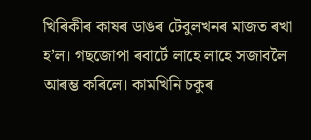খিৰিকীৰ কাষৰ ডাঙৰ টেবুলখনৰ মাজত ৰখা হ’ল। গছজোপা ৰবাৰ্টে লাহে লাহে সজাবলৈ আৰম্ভ কৰিলে। কামখিনি চকুৰ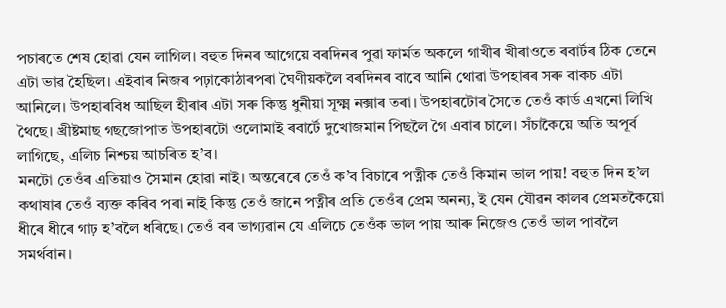পচাৰতে শেষ হোৱা যেন লাগিল। বহুত দিনৰ আগেয়ে বৰদিনৰ পুৱা ফাৰ্মত অকলে গাখীৰ খীৰাওতে ৰবাৰ্টৰ ঠিক তেনে এটা ভাৱ হৈছিল। এইবাৰ নিজৰ পঢ়াকোঠাৰপৰা ঘৈণীয়কলৈ বৰদিনৰ বাবে আনি থোৱা উপহাৰৰ সৰু বাকচ এটা আনিলে। উপহাৰবিধ আছিল হীৰাৰ এটা সৰু কিন্তু ধুনীয়া সূক্ষ্ম নক্সাৰ তৰা। উপহাৰটোৰ সৈতে তেওঁ কাৰ্ড এখনো লিখি থৈছে। খ্ৰীষ্টমাছ গছজোপাত উপহাৰটো ওলোমাই ৰবাৰ্টে দুখোজমান পিছলৈ গৈ এবাৰ চালে। সঁচাকৈয়ে অতি অপূৰ্ব লাগিছে, এলিচ নিশ্চয় আচৰিত হ’ব।
মনটো তেওঁৰ এতিয়াও সৈমান হোৱা নাই। অন্তৰেৰে তেওঁ ক’ব বিচাৰে পত্নীক তেওঁ কিমান ভাল পায়! বহুত দিন হ’ল কথাষাৰ তেওঁ ব্যক্ত কৰিব পৰা নাই কিন্তু তেওঁ জানে পত্নীৰ প্ৰতি তেওঁৰ প্ৰেম অনন্য, ই যেন যৌৱন কালৰ প্ৰেমতকৈয়ো ধীৰে ধীৰে গাঢ় হ’বলৈ ধৰিছে। তেওঁ বৰ ভাগ্যৱান যে এলিচে তেওঁক ভাল পায় আৰু নিজেও তেওঁ ভাল পাবলৈ সমৰ্থবান।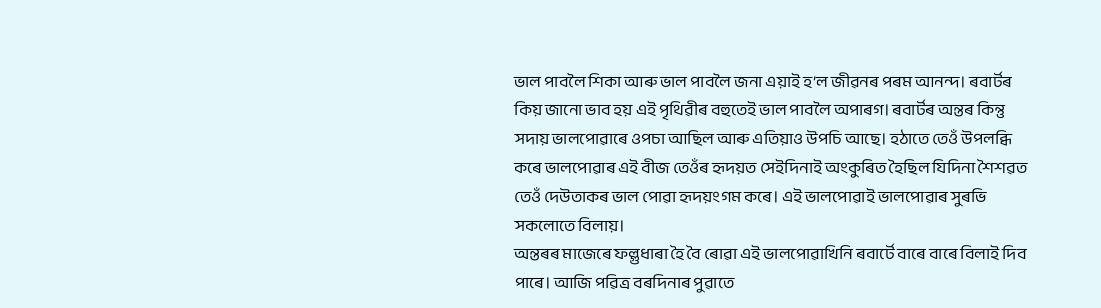ভাল পাবলৈ শিকা আৰু ভাল পাবলৈ জনা এয়াই হ’ল জীৱনৰ পৰম আনন্দ। ৰবাৰ্টৰ কিয় জানো ভাব হয় এই পৃথিৱীৰ বহুতেই ভাল পাবলৈ অপাৰগ। ৰবাৰ্টৰ অন্তৰ কিন্তু সদায় ভালপোৱাৰে ওপচা আছিল আৰু এতিয়াও উপচি আছে। হঠাতে তেওঁ উপলব্ধি কৰে ভালপোৱাৰ এই বীজ তেওঁৰ হৃদয়ত সেইদিনাই অংকুৰিত হৈছিল যিদিনা শৈশৱত তেওঁ দেউতাকৰ ভাল পোৱা হৃদয়ংগম কৰে। এই ভালপোৱাই ভালপোৱাৰ সুৰভি সকলোতে বিলায়।
অন্তৰৰ মাজেৰে ফল্গুধাৰা হৈ বৈ ৰোৱা এই ভালপোৱাখিনি ৰবাৰ্টে বাৰে বাৰে বিলাই দিব পাৰে। আজি পৱিত্ৰ বৰদিনাৰ পুৱাতে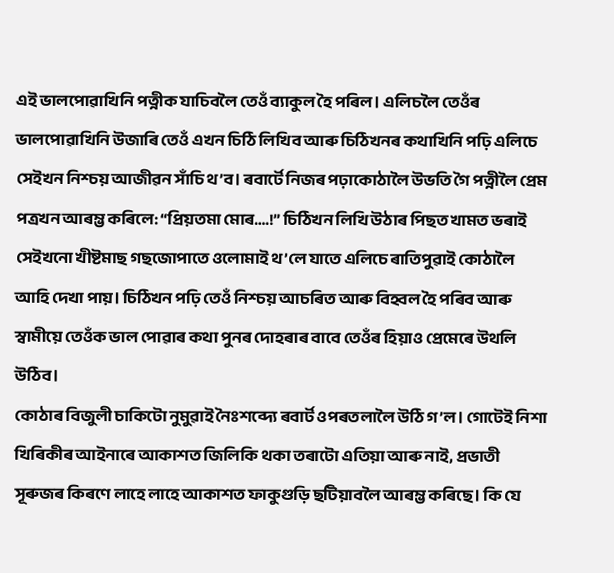এই ভালপোৱাখিনি পত্নীক যাচিবলৈ তেওঁ ব্যাকুল হৈ পৰিল। এলিচলৈ তেওঁৰ ভালপোৱাখিনি উজাৰি তেওঁ এখন চিঠি লিখিব আৰু চিঠিখনৰ কথাখিনি পঢ়ি এলিচে সেইখন নিশ্চয় আজীৱন সাঁচি থ’ব। ৰবাৰ্টে নিজৰ পঢ়াকোঠালৈ উভতি গৈ পত্নীলৈ প্ৰেম পত্ৰখন আৰম্ভ কৰিলে: “প্ৰিয়তমা মোৰ….!” চিঠিখন লিখি উঠাৰ পিছত খামত ভৰাই সেইখনো খীষ্টমাছ গছজোপাতে ওলোমাই থ’লে যাতে এলিচে ৰাতিপুৱাই কোঠালৈ আহি দেখা পায়। চিঠিখন পঢ়ি তেওঁ নিশ্চয় আচৰিত আৰু বিহ্বল হৈ পৰিব আৰু স্বামীয়ে তেওঁক ভাল পোৱাৰ কথা পুনৰ দোহৰাৰ বাবে তেওঁৰ হিয়াও প্ৰেমেৰে উথলি উঠিব।
কোঠাৰ বিজুলী চাকিটো নুমুৱাই নৈঃশব্দ্যে ৰবাৰ্ট ওপৰতলালৈ উঠি গ’ল। গোটেই নিশা খিৰিকীৰ আইনাৰে আকাশত জিলিকি থকা তৰাটো এতিয়া আৰু নাই, প্ৰভাতী সূৰুজৰ কিৰণে লাহে লাহে আকাশত ফাকুগুড়ি ছটিয়াবলৈ আৰম্ভ কৰিছে। কি যে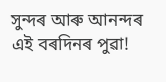সুন্দৰ আৰু আনন্দৰ এই বৰদিনৰ পুৱা!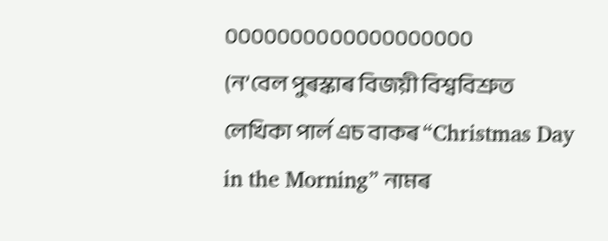০০০০০০০০০০০০০০০০০০০
(ন’বেল পুৰস্কাৰ বিজয়ী বিশ্ববিশ্ৰুত লেখিকা পাৰ্ল এচ বাকৰ “Christmas Day in the Morning” নামৰ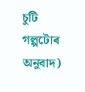চুটি গল্পটোৰ অনুবাদ)